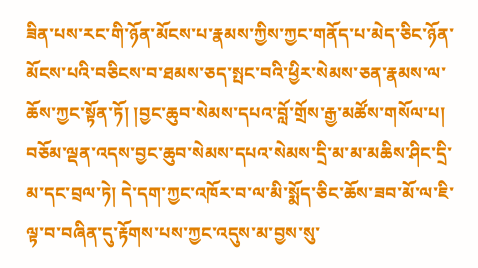ཟིན་པས་རང་གི་ཉོན་མོངས་པ་རྣམས་ཀྱིས་ཀྱང་གནོད་པ་མེད་ཅིང་ཉོན་མོངས་པའི་བཅིངས་བ་ཐམས་ཅད་སྤང་བའི་ཕྱིར་སེམས་ཅན་རྣམས་ལ་ཆོས་ཀྱང་སྟོན་ཏོ། །བྱང་ཆུབ་སེམས་དཔའ་བློ་གྲོས་རྒྱ་མཚོས་གསོལ་པ། བཅོམ་ལྡན་འདས་བྱང་ཆུབ་སེམས་དཔའ་སེམས་དྲི་མ་མ་མཆིས་ཤིང་དྲི་མ་དང་བྲལ་ཏེ། དེ་དག་ཀྱང་འཁོར་བ་ལ་མི་སྨོད་ཅིང་ཆོས་ཟབ་མོ་ལ་ཇི་ལྟ་བ་བཞིན་དུ་རྟོགས་པས་ཀྱང་འདུས་མ་བྱས་སུ་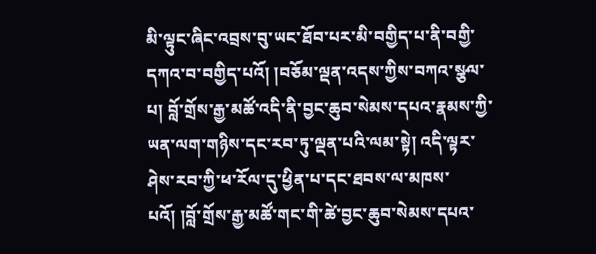མི་ལྟུང་ཞིང་འབྲས་བུ་ཡང་ཐོབ་པར་མི་བགྱིད་པ་ནི་བགྱི་དཀའ་བ་བགྱིད་པའོ། །བཅོམ་ལྡན་འདས་ཀྱིས་བཀའ་སྩལ་པ། བློ་གྲོས་རྒྱ་མཚོ་འདི་ནི་བྱང་ཆུབ་སེམས་དཔའ་རྣམས་ཀྱི་ཡན་ལག་གཉིས་དང་རབ་ཏུ་ལྡན་པའི་ལམ་སྟེ། འདི་ལྟར་ཤེས་རབ་ཀྱི་ཕ་རོལ་དུ་ཕྱིན་པ་དང་ཐབས་ལ་མཁས་པའོ། །བློ་གྲོས་རྒྱ་མཚོ་གང་གི་ཚེ་བྱང་ཆུབ་སེམས་དཔའ་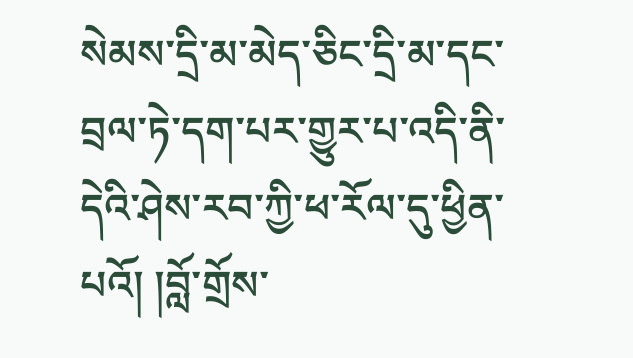སེམས་དྲི་མ་མེད་ཅིང་དྲི་མ་དང་བྲལ་ཏེ་དག་པར་གྱུར་པ་འདི་ནི་དེའི་ཤེས་རབ་ཀྱི་ཕ་རོལ་དུ་ཕྱིན་པའོ། །བློ་གྲོས་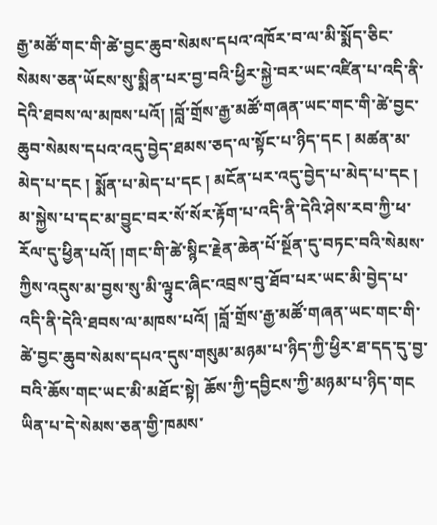རྒྱ་མཚོ་གང་གི་ཚེ་བྱང་ཆུབ་སེམས་དཔའ་འཁོར་བ་ལ་མི་སྨོད་ཅིང་སེམས་ཅན་ཡོངས་སུ་སྨིན་པར་བྱ་བའི་ཕྱིར་སྐྱེ་བར་ཡང་འཛིན་པ་འདི་ནི་དེའི་ཐབས་ལ་མཁས་པའོ། །བློ་གྲོས་རྒྱ་མཚོ་གཞན་ཡང་གང་གི་ཚེ་བྱང་ཆུབ་སེམས་དཔའ་འདུ་བྱེད་ཐམས་ཅད་ལ་སྟོང་པ་ཉིད་དང ། མཚན་མ་མེད་པ་དང ། སྨོན་པ་མེད་པ་དང ། མངོན་པར་འདུ་བྱེད་པ་མེད་པ་དང ། མ་སྐྱེས་པ་དང་མ་བྱུང་བར་སོ་སོར་རྟོག་པ་འདི་ནི་དེའི་ཤེས་རབ་ཀྱི་ཕ་རོལ་དུ་ཕྱིན་པའོ། །གང་གི་ཚེ་སྙིང་རྗེན་ཆེན་པོ་སྔོན་དུ་བཏང་བའི་སེམས་ཀྱིས་འདུས་མ་བྱས་སུ་མི་ལྟུང་ཞིང་འབྲས་བུ་ཐོབ་པར་ཡང་མི་བྱེད་པ་འདི་ནི་དེའི་ཐབས་ལ་མཁས་པའོ། །བློ་གྲོས་རྒྱ་མཚོ་གཞན་ཡང་གང་གི་ཚེ་བྱང་ཆུབ་སེམས་དཔའ་དུས་གསུམ་མཉམ་པ་ཉིད་ཀྱི་ཕྱིར་ཐ་དད་དུ་བྱ་བའི་ཆོས་གང་ཡང་མི་མཐོང་སྟེ། ཆོས་ཀྱི་དབྱིངས་ཀྱི་མཉམ་པ་ཉིད་གང
ཡིན་པ་དེ་སེམས་ཅན་གྱི་ཁམས་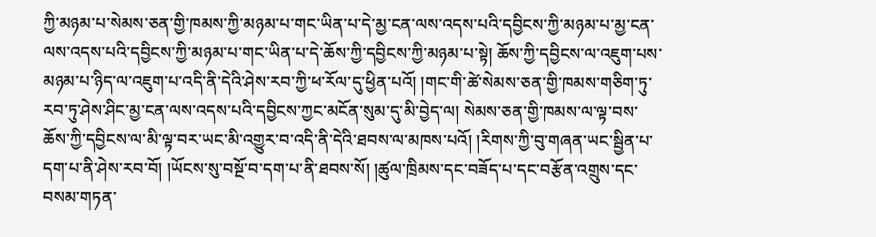ཀྱི་མཉམ་པ་སེམས་ཅན་གྱི་ཁམས་ཀྱི་མཉམ་པ་གང་ཡིན་པ་དེ་མྱ་ངན་ལས་འདས་པའི་དབྱིངས་ཀྱི་མཉམ་པ་མྱ་ངན་ལས་འདས་པའི་དབྱིངས་ཀྱི་མཉམ་པ་གང་ཡིན་པ་དེ་ཆོས་ཀྱི་དབྱིངས་ཀྱི་མཉམ་པ་སྟེ། ཆོས་ཀྱི་དབྱིངས་ལ་འཇུག་པས་མཉམ་པ་ཉིད་ལ་འཇུག་པ་འདི་ནི་དེའི་ཤེས་རབ་ཀྱི་ཕ་རོལ་དུ་ཕྱིན་པའོ། །གང་གི་ཚེ་སེམས་ཅན་གྱི་ཁམས་གཅིག་ཏུ་རབ་ཏུ་ཤེས་ཤིང་མྱ་ངན་ལས་འདས་པའི་དབྱིངས་ཀྱང་མངོན་སུམ་དུ་མི་བྱེད་ལ། སེམས་ཅན་གྱི་ཁམས་ལ་ལྟ་བས་ཆོས་ཀྱི་དབྱིངས་ལ་མི་ལྟ་བར་ཡང་མི་འགྱུར་བ་འདི་ནི་དེའི་ཐབས་ལ་མཁས་པའོ། །རིགས་ཀྱི་བུ་གཞན་ཡང་སྦྱིན་པ་དག་པ་ནི་ཤེས་རབ་བོ། །ཡོངས་སུ་བསྔོ་བ་དག་པ་ནི་ཐབས་སོ། །ཚུལ་ཁྲིམས་དང་བཟོད་པ་དང་བརྩོན་འགྲུས་དང་བསམ་གཏན་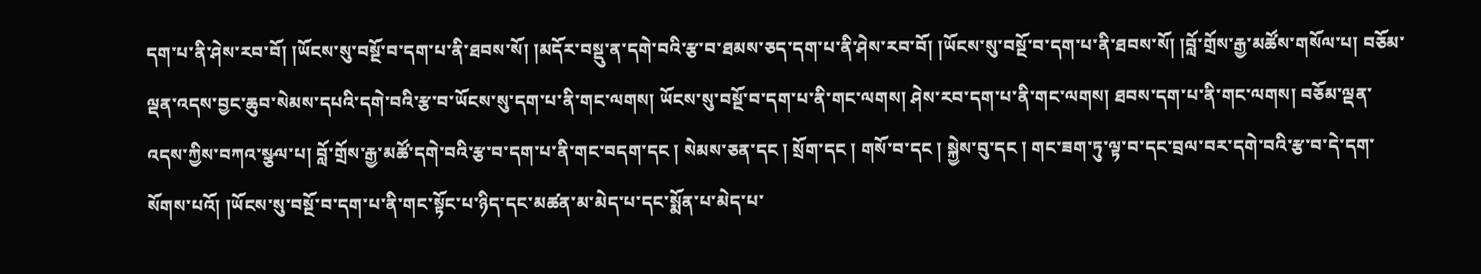དག་པ་ནི་ཤེས་རབ་བོ། །ཡོངས་སུ་བསྔོ་བ་དག་པ་ནི་ཐབས་སོ། །མདོར་བསྡུ་ན་དགེ་བའི་རྩ་བ་ཐམས་ཅད་དག་པ་ནི་ཤེས་རབ་བོ། །ཡོངས་སུ་བསྔོ་བ་དག་པ་ནི་ཐབས་སོ། །བློ་གྲོས་རྒྱ་མཚོས་གསོལ་པ། བཅོམ་ལྡན་འདས་བྱང་ཆུབ་སེམས་དཔའི་དགེ་བའི་རྩ་བ་ཡོངས་སུ་དག་པ་ནི་གང་ལགས། ཡོངས་སུ་བསྔོ་བ་དག་པ་ནི་གང་ལགས། ཤེས་རབ་དག་པ་ནི་གང་ལགས། ཐབས་དག་པ་ནི་གང་ལགས། བཅོམ་ལྡན་འདས་ཀྱིས་བཀའ་སྩལ་པ། བློ་གྲོས་རྒྱ་མཚོ་དགེ་བའི་རྩ་བ་དག་པ་ནི་གང་བདག་དང ། སེམས་ཅན་དང ། སྲོག་དང ། གསོ་བ་དང ། སྐྱེས་བུ་དང ། གང་ཟག་ཏུ་ལྟ་བ་དང་བྲལ་བར་དགེ་བའི་རྩ་བ་དེ་དག་སོགས་པའོ། །ཡོངས་སུ་བསྔོ་བ་དག་པ་ནི་གང་སྟོང་པ་ཉིད་དང་མཚན་མ་མེད་པ་དང་སྨོན་པ་མེད་པ་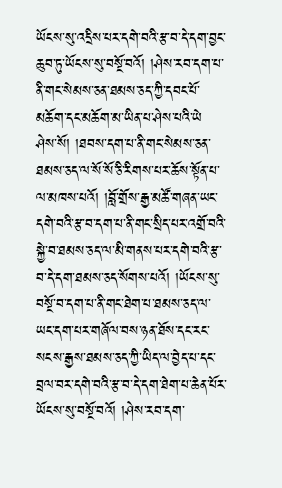ཡོངས་སུ་འདྲིས་པར་དགེ་བའི་རྩ་བ་དེ་དག་བྱང་ཆུབ་ཏུ་ཡོངས་སུ་བསྔོ་བའོ། །ཤེས་རབ་དག་པ་ནི་གང་སེམས་ཅན་ཐམས་ཅད་ཀྱི་དབང་པོ་མཆོག་དང་མཆོག་མ་ཡིན་པ་ཤེས་པའི་ཡེ
ཤེས་སོ། །ཐབས་དག་པ་ནི་གང་སེམས་ཅན་ཐམས་ཅད་ལ་སོ་སོ་ཅི་རིགས་པར་ཆོས་སྟོན་པ་ལ་མཁས་པའོ། །བློ་གྲོས་རྒྱ་མཚོ་གཞན་ཡང་དགེ་བའི་རྩ་བ་དག་པ་ནི་གང་སྲིད་པར་འགྲོ་བའི་སྐྱེ་བ་ཐམས་ཅད་ལ་མི་གནས་པར་དགེ་བའི་རྩ་བ་དེ་དག་ཐམས་ཅད་སོགས་པའོ། །ཡོངས་སུ་བསྔོ་བ་དག་པ་ནི་གང་ཐེག་པ་ཐམས་ཅད་ལ་ཡང་དག་པར་གཞོལ་བས་ཉན་ཐོས་དང་རང་སངས་རྒྱས་ཐམས་ཅད་ཀྱི་ཡིད་ལ་བྱེད་པ་དང་བྲལ་བར་དགེ་བའི་རྩ་བ་དེ་དག་ཐེག་པ་ཆེན་པོར་ཡོངས་སུ་བསྔོ་བའོ། །ཤེས་རབ་དག་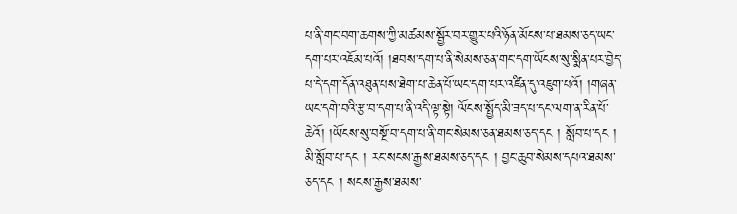པ་ནི་གང་བག་ཆགས་ཀྱི་མཚམས་སྦྱོར་བར་གྱུར་པའི་ཉོན་མོངས་པ་ཐམས་ཅད་ཡང་དག་པར་འཇོམ་པའོ། །ཐབས་དག་པ་ནི་སེམས་ཅན་གང་དག་ཡོངས་སུ་སྨིན་པར་བྱེད་པ་དེ་དག་དོན་འཐུན་པས་ཐེག་པ་ཆེན་པོ་ཡང་དག་པར་འཛིན་དུ་འཇུག་པའོ། །གཞན་ཡང་དགེ་བའི་རྩ་བ་དག་པ་ནི་འདི་ལྟ་སྟེ། ལོངས་སྤྱོད་མི་ཟད་པ་དང་ལག་ན་རིན་པོ་ཆེའོ། །ཡོངས་སུ་བསྔོ་བ་དག་པ་ནི་གང་སེམས་ཅན་ཐམས་ཅད་དང ། སློབ་པ་དང ། མི་སློབ་པ་དང ། རང་སངས་རྒྱས་ཐམས་ཅད་དང ། བྱང་ཆུབ་སེམས་དཔའ་ཐམས་ཅད་དང ། སངས་རྒྱས་ཐམས་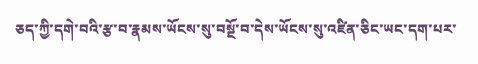ཅད་ཀྱི་དགེ་བའི་རྩ་བ་རྣམས་ཡོངས་སུ་བསྔོ་བ་དེས་ཡོངས་སུ་འཛིན་ཅིང་ཡང་དག་པར་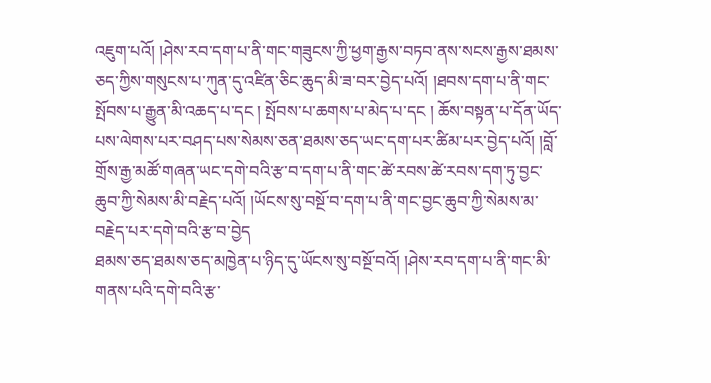འཇུག་པའོ། །ཤེས་རབ་དག་པ་ནི་གང་གཟུངས་ཀྱི་ཕྱག་རྒྱས་བཏབ་ནས་སངས་རྒྱས་ཐམས་ཅད་ཀྱིས་གསུངས་པ་ཀུན་དུ་འཛིན་ཅིང་ཆུད་མི་ཟ་བར་བྱེད་པའོ། །ཐབས་དག་པ་ནི་གང་སྤོབས་པ་རྒྱུན་མི་འཆད་པ་དང ། སྤོབས་པ་ཆགས་པ་མེད་པ་དང ། ཆོས་བསྟན་པ་དོན་ཡོད་པས་ལེགས་པར་བཤད་པས་སེམས་ཅན་ཐམས་ཅད་ཡང་དག་པར་ཚིམ་པར་བྱེད་པའོ། །བློ་གྲོས་རྒྱ་མཚོ་གཞན་ཡང་དགེ་བའི་རྩ་བ་དག་པ་ནི་གང་ཚེ་རབས་ཚེ་རབས་དག་ཏུ་བྱང་ཆུབ་ཀྱི་སེམས་མི་བརྗེད་པའོ། །ཡོངས་སུ་བསྔོ་བ་དག་པ་ནི་གང་བྱང་ཆུབ་ཀྱི་སེམས་མ་བརྗེད་པར་དགེ་བའི་རྩ་བ་བྱེད
ཐམས་ཅད་ཐམས་ཅད་མཁྱེན་པ་ཉིད་དུ་ཡོངས་སུ་བསྔོ་བའོ། །ཤེས་རབ་དག་པ་ནི་གང་མི་གནས་པའི་དགེ་བའི་རྩ་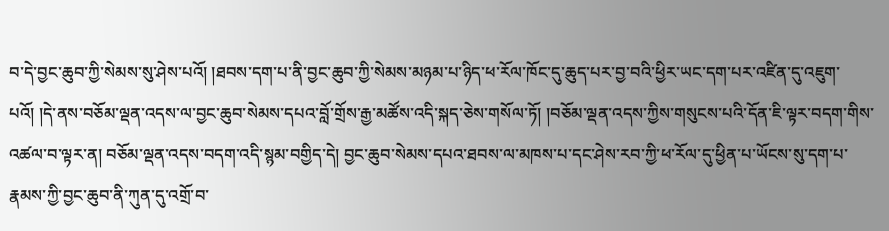བ་དེ་བྱང་ཆུབ་ཀྱི་སེམས་སུ་ཤེས་པའོ། །ཐབས་དག་པ་ནི་བྱང་ཆུབ་ཀྱི་སེམས་མཉམ་པ་ཉིད་ཕ་རོལ་ཁོང་དུ་ཆུད་པར་བྱ་བའི་ཕྱིར་ཡང་དག་པར་འཛིན་དུ་འཇུག་པའོ། །དེ་ནས་བཅོམ་ལྡན་འདས་ལ་བྱང་ཆུབ་སེམས་དཔའ་བློ་གྲོས་རྒྱ་མཚོས་འདི་སྐད་ཅེས་གསོལ་ཏོ། །བཅོམ་ལྡན་འདས་ཀྱིས་གསུངས་པའི་དོན་ཇི་ལྟར་བདག་གིས་འཚལ་བ་ལྟར་ན། བཅོམ་ལྡན་འདས་བདག་འདི་སྙམ་བགྱིད་དེ། བྱང་ཆུབ་སེམས་དཔའ་ཐབས་ལ་མཁས་པ་དང་ཤེས་རབ་ཀྱི་ཕ་རོལ་དུ་ཕྱིན་པ་ཡོངས་སུ་དག་པ་རྣམས་ཀྱི་བྱང་ཆུབ་ནི་ཀུན་དུ་འགྲོ་བ་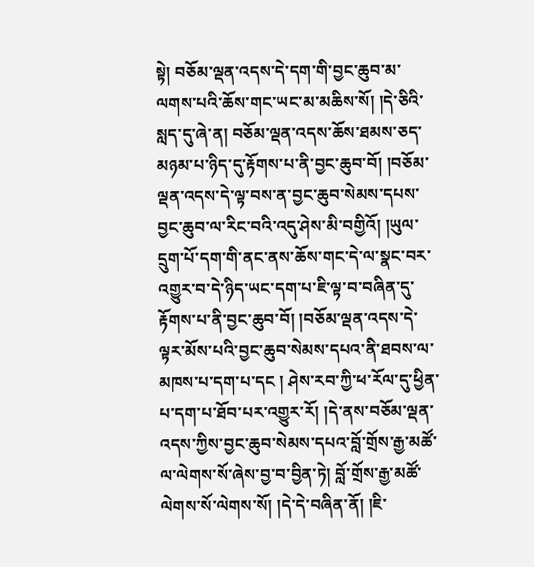སྟེ། བཅོམ་ལྡན་འདས་དེ་དག་གི་བྱང་ཆུབ་མ་ལགས་པའི་ཆོས་གང་ཡང་མ་མཆིས་སོ། །དེ་ཅིའི་སླད་དུ་ཞེ་ན། བཅོམ་ལྡན་འདས་ཆོས་ཐམས་ཅད་མཉམ་པ་ཉིད་དུ་རྟོགས་པ་ནི་བྱང་ཆུབ་བོ། །བཅོམ་ལྡན་འདས་དེ་ལྟ་བས་ན་བྱང་ཆུབ་སེམས་དཔས་བྱང་ཆུབ་ལ་རིང་བའི་འདུ་ཤེས་མི་བགྱིའོ། །ཡུལ་དྲུག་པོ་དག་གི་ནང་ནས་ཆོས་གང་དེ་ལ་སྣང་བར་འགྱུར་བ་དེ་ཉིད་ཡང་དག་པ་ཇི་ལྟ་བ་བཞིན་དུ་རྟོགས་པ་ནི་བྱང་ཆུབ་བོ། །བཅོམ་ལྡན་འདས་དེ་ལྟར་མོས་པའི་བྱང་ཆུབ་སེམས་དཔའ་ནི་ཐབས་ལ་མཁས་པ་དག་པ་དང ། ཤེས་རབ་ཀྱི་ཕ་རོལ་དུ་ཕྱིན་པ་དག་པ་ཐོབ་པར་འགྱུར་རོ། །དེ་ནས་བཅོམ་ལྡན་འདས་ཀྱིས་བྱང་ཆུབ་སེམས་དཔའ་བློ་གྲོས་རྒྱ་མཚོ་ལ་ལེགས་སོ་ཞེས་བྱ་བ་བྱིན་ཏེ། བློ་གྲོས་རྒྱ་མཚོ་ལེགས་སོ་ལེགས་སོ། །དེ་དེ་བཞིན་ནོ། །ཇི་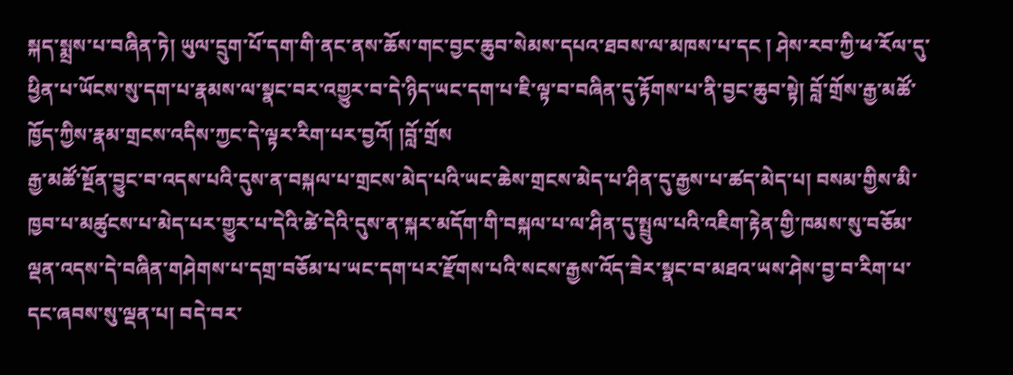སྐད་སྨྲས་པ་བཞིན་ཏེ། ཡུལ་དྲུག་པོ་དག་གི་ནང་ནས་ཆོས་གང་བྱང་ཆུབ་སེམས་དཔའ་ཐབས་ལ་མཁས་པ་དང ། ཤེས་རབ་ཀྱི་ཕ་རོལ་དུ་ཕྱིན་པ་ཡོངས་སུ་དག་པ་རྣམས་ལ་སྣང་བར་འགྱུར་བ་དེ་ཉིད་ཡང་དག་པ་ཇི་ལྟ་བ་བཞིན་དུ་རྟོགས་པ་ནི་བྱང་ཆུབ་སྟེ། བློ་གྲོས་རྒྱ་མཚོ་ཁྱོད་ཀྱིས་རྣམ་གྲངས་འདིས་ཀྱང་དེ་ལྟར་རིག་པར་བྱའོ། །བློ་གྲོས
རྒྱ་མཚོ་སྔོན་བྱུང་བ་འདས་པའི་དུས་ན་བསྐལ་པ་གྲངས་མེད་པའི་ཡང་ཆེས་གྲངས་མེད་པ་ཤིན་དུ་རྒྱས་པ་ཚད་མེད་པ། བསམ་གྱིས་མི་ཁྱབ་པ་མཚུངས་པ་མེད་པར་གྱུར་པ་དེའི་ཚེ་དེའི་དུས་ན་སྐར་མདོག་གི་བསྐལ་པ་ལ་ཤིན་དུ་སྤྲུལ་པའི་འཇིག་རྟེན་གྱི་ཁམས་སུ་བཅོམ་ལྡན་འདས་དེ་བཞིན་གཤེགས་པ་དགྲ་བཅོམ་པ་ཡང་དག་པར་རྫོགས་པའི་སངས་རྒྱས་འོད་ཟེར་སྣང་བ་མཐའ་ཡས་ཤེས་བྱ་བ་རིག་པ་དང་ཞབས་སུ་ལྡན་པ། བདེ་བར་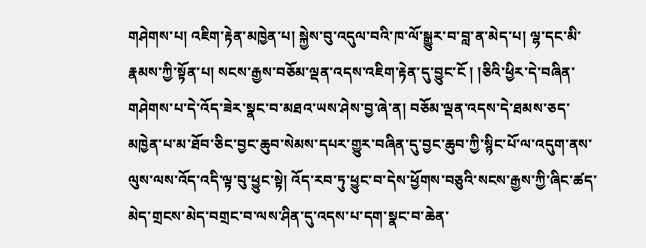གཤེགས་པ། འཇིག་རྟེན་མཁྱེན་པ། སྐྱེས་བུ་འདུལ་བའི་ཁ་ལོ་སྒྱུར་བ་བླ་ན་མེད་པ། ལྷ་དང་མི་རྣམས་ཀྱི་སྟོན་པ། སངས་རྒྱས་བཅོམ་ལྡན་འདས་འཇིག་རྟེན་དུ་བྱུང་ངོ ། །ཅིའི་ཕྱིར་དེ་བཞིན་གཤེགས་པ་དེ་འོད་ཟེར་སྣང་བ་མཐའ་ཡས་ཤེས་བྱ་ཞེ་ན། བཅོམ་ལྡན་འདས་དེ་ཐམས་ཅད་མཁྱེན་པ་མ་ཐོབ་ཅིང་བྱང་ཆུབ་སེམས་དཔར་གྱུར་བཞིན་དུ་བྱང་ཆུབ་ཀྱི་སྙིང་པོ་ལ་འདུག་ནས་ལུས་ལས་འོད་འདི་ལྟ་བུ་ཕྱུང་སྟེ། འོད་རབ་ཏུ་ཕྱུང་བ་དེས་ཕྱོགས་བཅུའི་སངས་རྒྱས་ཀྱི་ཞིང་ཚད་མེད་གྲངས་མེད་བགྲང་བ་ལས་ཤིན་དུ་འདས་པ་དག་སྣང་བ་ཆེན་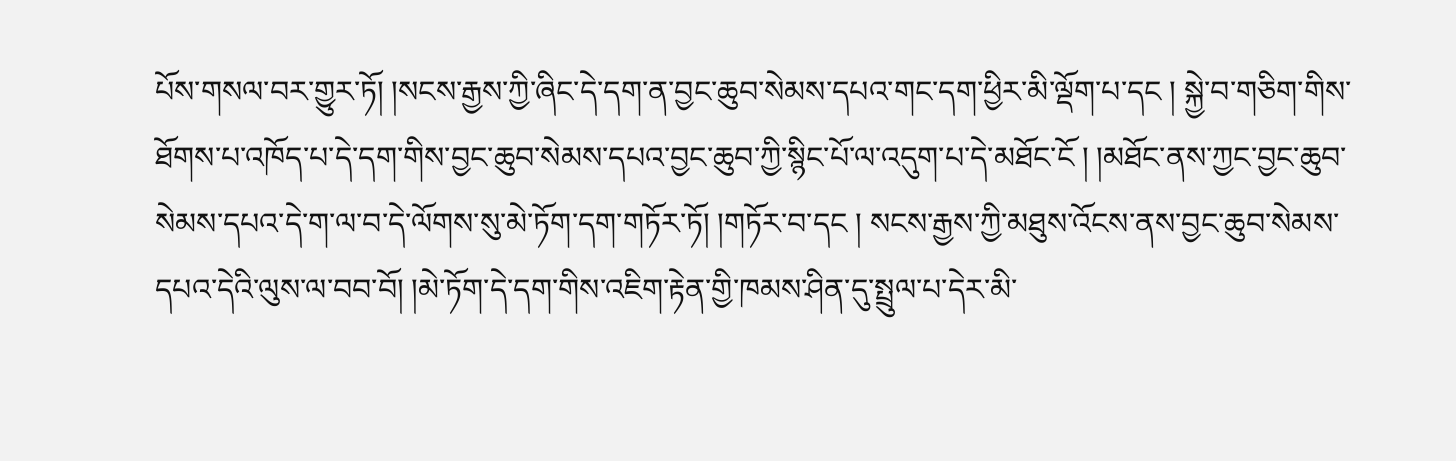པོས་གསལ་བར་གྱུར་ཏོ། །སངས་རྒྱས་ཀྱི་ཞིང་དེ་དག་ན་བྱང་ཆུབ་སེམས་དཔའ་གང་དག་ཕྱིར་མི་ལྡོག་པ་དང ། སྐྱེ་བ་གཅིག་གིས་ཐོགས་པ་འཁོད་པ་དེ་དག་གིས་བྱང་ཆུབ་སེམས་དཔའ་བྱང་ཆུབ་ཀྱི་སྙིང་པོ་ལ་འདུག་པ་དེ་མཐོང་ངོ ། །མཐོང་ནས་ཀྱང་བྱང་ཆུབ་སེམས་དཔའ་དེ་ག་ལ་བ་དེ་ལོགས་སུ་མེ་ཏོག་དག་གཏོར་ཏོ། །གཏོར་བ་དང ། སངས་རྒྱས་ཀྱི་མཐུས་འོངས་ནས་བྱང་ཆུབ་སེམས་དཔའ་དེའི་ལུས་ལ་བབ་བོ། །མེ་ཏོག་དེ་དག་གིས་འཇིག་རྟེན་གྱི་ཁམས་ཤིན་དུ་སྤྲུལ་པ་དེར་མི་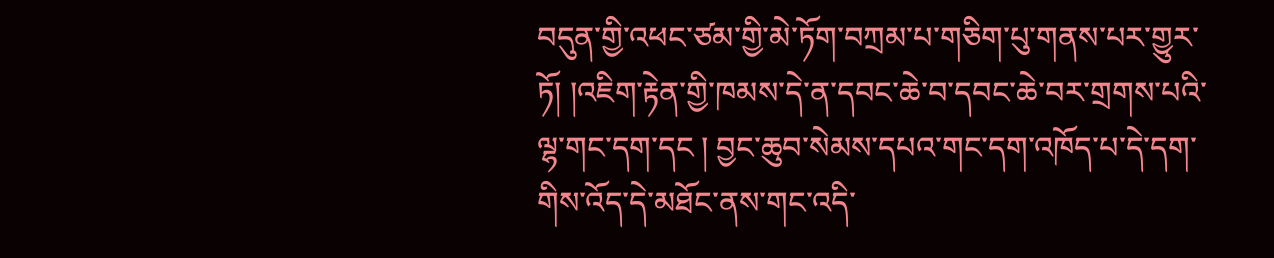བདུན་གྱི་འཕང་ཙམ་གྱི་མེ་ཏོག་བཀྲམ་པ་གཅིག་པུ་གནས་པར་གྱུར་ཏོ། །འཇིག་རྟེན་གྱི་ཁམས་དེ་ན་དབང་ཆེ་བ་དབང་ཆེ་བར་གྲགས་པའི་ལྷ་གང་དག་དང ། བྱང་ཆུབ་སེམས་དཔའ་གང་དག་འཁོད་པ་དེ་དག་གིས་འོད་དེ་མཐོང་ནས་གང་འདི་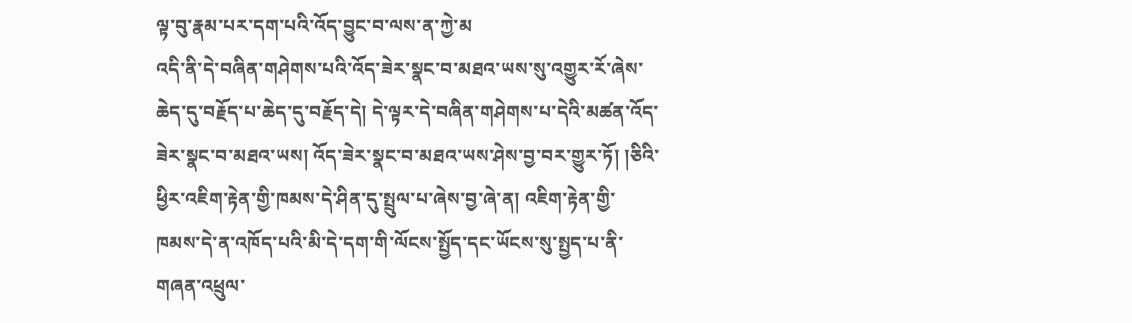ལྟ་བུ་རྣམ་པར་དག་པའི་འོད་བྱུང་བ་ལས་ན་ཀྱེ་མ
འདི་ནི་དེ་བཞིན་གཤེགས་པའི་འོད་ཟེར་སྣང་བ་མཐའ་ཡས་སུ་འགྱུར་རོ་ཞེས་ཆེད་དུ་བརྗོད་པ་ཆེད་དུ་བརྗོད་དེ། དེ་ལྟར་དེ་བཞིན་གཤེགས་པ་དེའི་མཚན་འོད་ཟེར་སྣང་བ་མཐའ་ཡས། འོད་ཟེར་སྣང་བ་མཐའ་ཡས་ཤེས་བྱ་བར་གྱུར་ཏོ། །ཅིའི་ཕྱིར་འཇིག་རྟེན་གྱི་ཁམས་དེ་ཤིན་དུ་སྤྲུལ་པ་ཞེས་བྱ་ཞེ་ན། འཇིག་རྟེན་གྱི་ཁམས་དེ་ན་འཁོད་པའི་མི་དེ་དག་གི་ལོངས་སྤྱོད་དང་ཡོངས་སུ་སྤྱད་པ་ནི་གཞན་འཕྲུལ་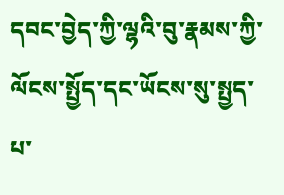དབང་བྱེད་ཀྱི་ལྷའི་བུ་རྣམས་ཀྱི་ལོངས་སྤྱོད་དང་ཡོངས་སུ་སྤྱད་པ་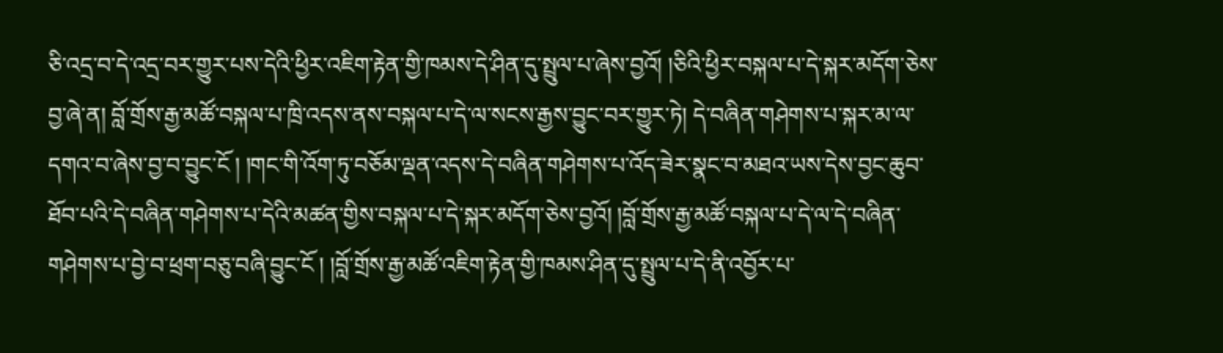ཅི་འདྲ་བ་དེ་འདྲ་བར་གྱུར་པས་དེའི་ཕྱིར་འཇིག་རྟེན་གྱི་ཁམས་དེ་ཤིན་དུ་སྤྲུལ་པ་ཞེས་བྱའོ། །ཅིའི་ཕྱིར་བསྐལ་པ་དེ་སྐར་མདོག་ཅེས་བྱ་ཞེ་ན། བློ་གྲོས་རྒྱ་མཚོ་བསྐལ་པ་ཁྲི་འདས་ནས་བསྐལ་པ་དེ་ལ་སངས་རྒྱས་བྱུང་བར་གྱུར་ཏེ། དེ་བཞིན་གཤེགས་པ་སྐར་མ་ལ་དགའ་བ་ཞེས་བྱ་བ་བྱུང་ངོ ། །གང་གི་འོག་ཏུ་བཅོམ་ལྡན་འདས་དེ་བཞིན་གཤེགས་པ་འོད་ཟེར་སྣང་བ་མཐའ་ཡས་དེས་བྱང་ཆུབ་ཐོབ་པའི་དེ་བཞིན་གཤེགས་པ་དེའི་མཚན་གྱིས་བསྐལ་པ་དེ་སྐར་མདོག་ཅེས་བྱའོ། །བློ་གྲོས་རྒྱ་མཚོ་བསྐལ་པ་དེ་ལ་དེ་བཞིན་གཤེགས་པ་བྱེ་བ་ཕྲག་བཅུ་བཞི་བྱུང་ངོ ། །བློ་གྲོས་རྒྱ་མཚོ་འཇིག་རྟེན་གྱི་ཁམས་ཤིན་དུ་སྤྲུལ་པ་དེ་ནི་འབྱོར་པ་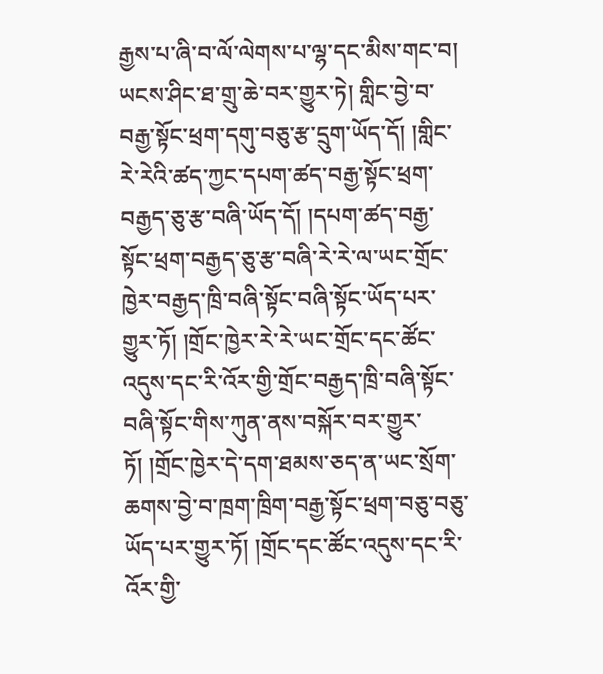རྒྱས་པ་ཞི་བ་ལོ་ལེགས་པ་ལྷ་དང་མིས་གང་བ། ཡངས་ཤིང་ཐ་གྲུ་ཆེ་བར་གྱུར་ཏེ། གླིང་བྱེ་བ་བརྒྱ་སྟོང་ཕྲག་དགུ་བཅུ་རྩ་དྲུག་ཡོད་དོ། །གླིང་རེ་རེའི་ཚད་ཀྱང་དཔག་ཚད་བརྒྱ་སྟོང་ཕྲག་བརྒྱད་ཅུ་རྩ་བཞི་ཡོད་དོ། །དཔག་ཚད་བརྒྱ་སྟོང་ཕྲག་བརྒྱད་ཅུ་རྩ་བཞི་རེ་རེ་ལ་ཡང་གྲོང་ཁྱེར་བརྒྱད་ཁྲི་བཞི་སྟོང་བཞི་སྟོང་ཡོད་པར་གྱུར་ཏོ། །གྲོང་ཁྱེར་རེ་རེ་ཡང་གྲོང་དང་ཚོང་འདུས་དང་རི་འོར་གྱི་གྲོང་བརྒྱད་ཁྲི་བཞི་སྟོང་བཞི་སྟོང་གིས་ཀུན་ནས་བསྐོར་བར་གྱུར་ཏོ། །གྲོང་ཁྱེར་དེ་དག་ཐམས་ཅད་ན་ཡང་སྲོག་ཆགས་བྱེ་བ་ཁྲག་ཁྲིག་བརྒྱ་སྟོང་ཕྲག་བཅུ་བཅུ་ཡོད་པར་གྱུར་ཏོ། །གྲོང་དང་ཚོང་འདུས་དང་རི་འོར་གྱི་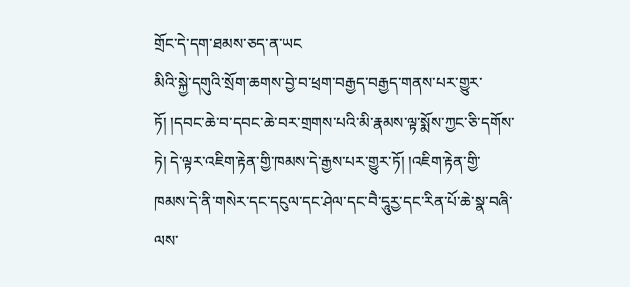གྲོང་དེ་དག་ཐམས་ཅད་ན་ཡང
མིའི་སྐྱེ་དགུའི་སྲོག་ཆགས་བྱེ་བ་ཕྲག་བརྒྱད་བརྒྱད་གནས་པར་གྱུར་ཏོ། །དབང་ཆེ་བ་དབང་ཆེ་བར་གྲགས་པའི་མི་རྣམས་ལྟ་སྨོས་ཀྱང་ཅི་དགོས་ཏེ། དེ་ལྟར་འཇིག་རྟེན་གྱི་ཁམས་དེ་རྒྱས་པར་གྱུར་ཏོ། །འཇིག་རྟེན་གྱི་ཁམས་དེ་ནི་གསེར་དང་དངུལ་དང་ཤེལ་དང་བཻ་དཱུརྱ་དང་རིན་པོ་ཆེ་སྣ་བཞི་ལས་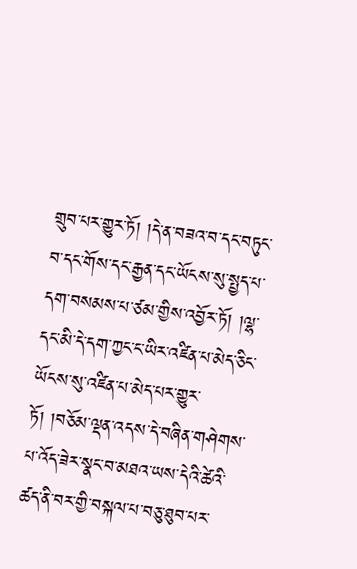གྲུབ་པར་གྱུར་ཏོ། །དེ་ན་བཟའ་བ་དང་བཏུང་བ་དང་གོས་དང་རྒྱན་དང་ཡོངས་སུ་སྤྱད་པ་དག་བསམས་པ་ཙམ་གྱིས་འབྱོར་ཏོ། །ལྷ་དང་མི་དེ་དག་ཀྱང་ང་ཡིར་འཛིན་པ་མེད་ཅིང་ཡོངས་སུ་འཛིན་པ་མེད་པར་གྱུར་ཏོ། །བཅོམ་ལྡན་འདས་དེ་བཞིན་གཤེགས་པ་འོད་ཟེར་སྣང་བ་མཐའ་ཡས་དེའི་ཚེའི་ཚད་ནི་བར་གྱི་བསྐལ་པ་བཅུ་ཐུབ་པར་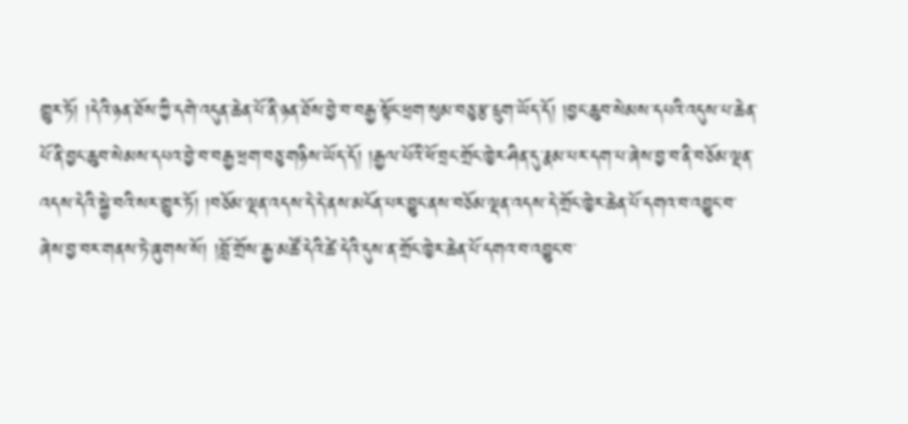གྱུར་ཏོ། །དེའི་ཉན་ཐོས་ཀྱི་དགེ་འདུན་ཆེན་པོ་ནི་ཉན་ཐོས་བྱེ་བ་བརྒྱ་སྟོང་ཕྲག་སུམ་བཅུ་རྩ་དྲུག་ཡོད་དོ། །བྱང་ཆུབ་སེམས་དཔའི་འདུས་པ་ཆེན་པོ་ནི་བྱང་ཆུབ་སེམས་དཔའ་བྱེ་བ་བརྒྱ་ཕྲག་བཅུ་གཉིས་ཡོད་དོ། །རྒྱལ་པོའི་ཕོ་བྲང་གྲོང་ཁྱེར་ཤིན་དུ་རྣམ་པར་དག་པ་ཞེས་བྱ་བ་ནི་བཅོམ་ལྡན་འདས་དེའི་སྐྱེ་བའི་སར་གྱུར་ཏོ། །བཅོམ་ལྡན་འདས་དེ་དེ་ནས་མངོན་པར་བྱུང་ནས་བཅོམ་ལྡན་འདས་དེ་གྲོང་ཁྱེར་ཆེན་པོ་དགའ་བ་འབྱུང་བ་ཞེས་བྱ་བར་གནས་ཏེ་ཞུགས་སོ། །བློ་གྲོས་རྒྱ་མཚོ་དེའི་ཚེ་དེའི་དུས་ན་གྲོང་ཁྱེར་ཆེན་པོ་དགའ་བ་འབྱུང་བ་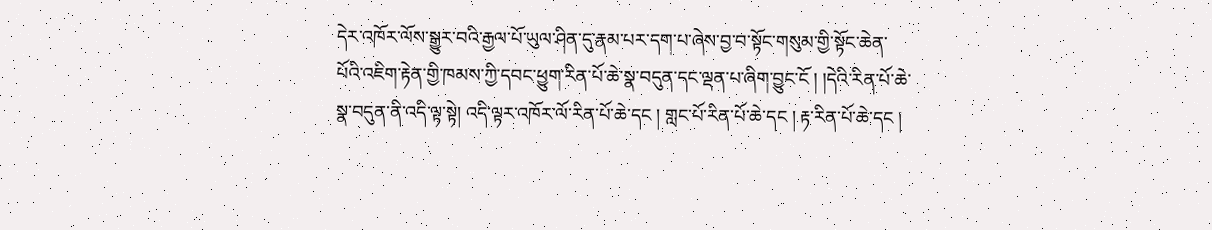དེར་འཁོར་ལོས་སྒྱུར་བའི་རྒྱལ་པོ་ཡུལ་ཤིན་དུ་རྣམ་པར་དག་པ་ཞེས་བྱ་བ་སྟོང་གསུམ་གྱི་སྟོང་ཆེན་པོའི་འཇིག་རྟེན་གྱི་ཁམས་ཀྱི་དབང་ཕྱུག་རིན་པོ་ཆེ་སྣ་བདུན་དང་ལྡན་པ་ཞིག་བྱུང་ངོ ། །དེའི་རིན་པོ་ཆེ་སྣ་བདུན་ནི་འདི་ལྟ་སྟེ། འདི་ལྟར་འཁོར་ལོ་རིན་པོ་ཆེ་དང ། གླང་པོ་རིན་པོ་ཆེ་དང ། རྟ་རིན་པོ་ཆེ་དང །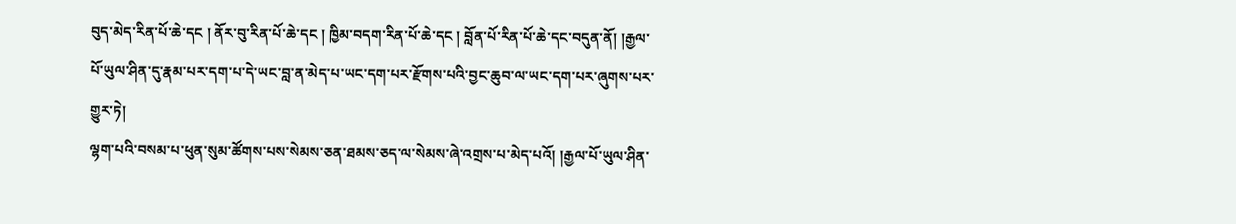བུད་མེད་རིན་པོ་ཆེ་དང ། ནོར་བུ་རིན་པོ་ཆེ་དང ། ཁྱིམ་བདག་རིན་པོ་ཆེ་དང ། བློན་པོ་རིན་པོ་ཆེ་དང་བདུན་ནོ། །རྒྱལ་པོ་ཡུལ་ཤིན་དུ་རྣམ་པར་དག་པ་དེ་ཡང་བླ་ན་མེད་པ་ཡང་དག་པར་རྫོགས་པའི་བྱང་ཆུབ་ལ་ཡང་དག་པར་ཞུགས་པར་གྱུར་ཏེ།
ལྷག་པའི་བསམ་པ་ཕུན་སུམ་ཚོགས་པས་སེམས་ཅན་ཐམས་ཅད་ལ་སེམས་ཞེ་འགྲས་པ་མེད་པའོ། །རྒྱལ་པོ་ཡུལ་ཤིན་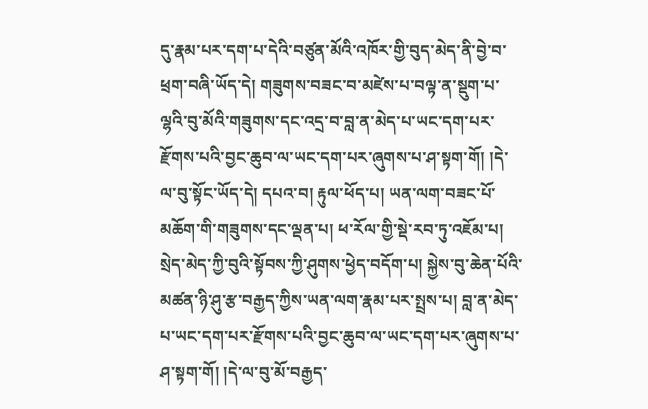དུ་རྣམ་པར་དག་པ་དེའི་བཙུན་མོའི་འཁོར་གྱི་བུད་མེད་ནི་བྱེ་བ་ཕྲག་བཞི་ཡོད་དེ། གཟུགས་བཟང་བ་མཛེས་པ་བལྟ་ན་སྡུག་པ་ལྷའི་བུ་མོའི་གཟུགས་དང་འདྲ་བ་བླ་ན་མེད་པ་ཡང་དག་པར་རྫོགས་པའི་བྱང་ཆུབ་ལ་ཡང་དག་པར་ཞུགས་པ་ཤ་སྟག་གོ། །དེ་ལ་བུ་སྟོང་ཡོད་དེ། དཔའ་བ། རྟུལ་ཕོད་པ། ཡན་ལག་བཟང་པོ་མཆོག་གི་གཟུགས་དང་ལྡན་པ། ཕ་རོལ་གྱི་སྡེ་རབ་ཏུ་འཇོམ་པ། སྲེད་མེད་ཀྱི་བུའི་སྟོབས་ཀྱི་ཤུགས་ཕྱེད་བདོག་པ། སྐྱེས་བུ་ཆེན་པོའི་མཚན་ཉི་ཤུ་རྩ་བརྒྱད་ཀྱིས་ཡན་ལག་རྣམ་པར་སྤྲས་པ། བླ་ན་མེད་པ་ཡང་དག་པར་རྫོགས་པའི་བྱང་ཆུབ་ལ་ཡང་དག་པར་ཞུགས་པ་ཤ་སྟག་གོ། །དེ་ལ་བུ་མོ་བརྒྱད་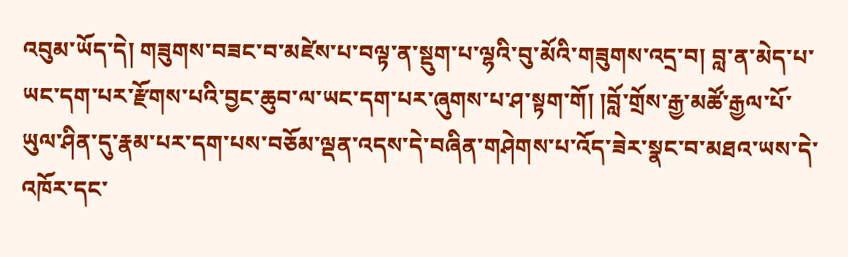འབུམ་ཡོད་དེ། གཟུགས་བཟང་བ་མཛེས་པ་བལྟ་ན་སྡུག་པ་ལྷའི་བུ་མོའི་གཟུགས་འདྲ་བ། བླ་ན་མེད་པ་ཡང་དག་པར་རྫོགས་པའི་བྱང་ཆུབ་ལ་ཡང་དག་པར་ཞུགས་པ་ཤ་སྟག་གོ། །བློ་གྲོས་རྒྱ་མཚོ་རྒྱལ་པོ་ཡུལ་ཤིན་དུ་རྣམ་པར་དག་པས་བཅོམ་ལྡན་འདས་དེ་བཞིན་གཤེགས་པ་འོད་ཟེར་སྣང་བ་མཐའ་ཡས་དེ་འཁོར་དང་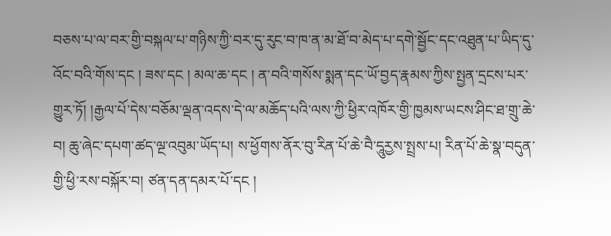བཅས་པ་ལ་བར་གྱི་བསྐལ་པ་གཉིས་ཀྱི་བར་དུ་རུང་བ་ཁ་ན་མ་ཐོ་བ་མེད་པ་དགེ་སྦྱོང་དང་འཐུན་པ་ཡིད་དུ་འོང་བའི་གོས་དང ། ཟས་དང ། མལ་ཆ་དང ། ན་བའི་གསོས་སྨན་དང་ཡོ་བྱད་རྣམས་ཀྱིས་སྤྱན་དྲངས་པར་གྱུར་ཏོ། །རྒྱལ་པོ་དེས་བཅོམ་ལྡན་འདས་དེ་ལ་མཆོད་པའི་ལས་ཀྱི་ཕྱིར་འཁོར་གྱི་ཁྱམས་ཡངས་ཤིང་ཐ་གྲུ་ཆེ་བ། ཆུ་ཞེང་དཔག་ཚད་ལྔ་འབུམ་ཡོད་པ། ས་ཕྱོགས་ནོར་བུ་རིན་པོ་ཆེ་བཻ་དཱུརྱས་སྤྲས་པ། རིན་པོ་ཆེ་སྣ་བདུན་གྱི་ཕྱི་རས་བསྐོར་བ། ཙན་དན་དམར་པོ་དང །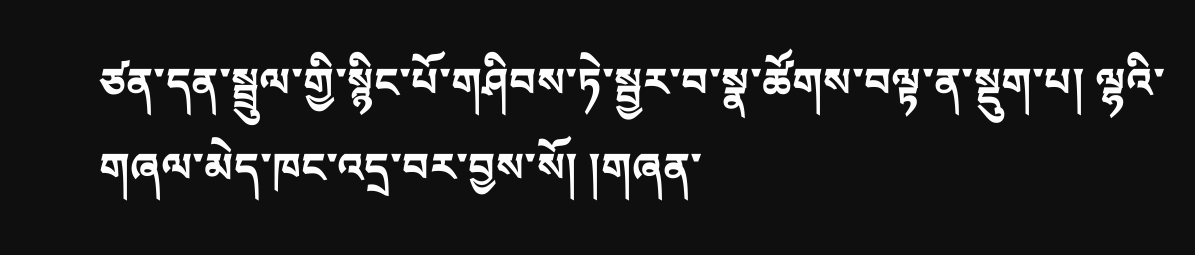ཙན་དན་སྦྲུལ་གྱི་སྙིང་པོ་གཤིབས་ཏེ་སྦྱར་བ་སྣ་ཚོགས་བལྟ་ན་སྡུག་པ། ལྷའི་གཞལ་མེད་ཁང་འདྲ་བར་བྱས་སོ། །གཞན་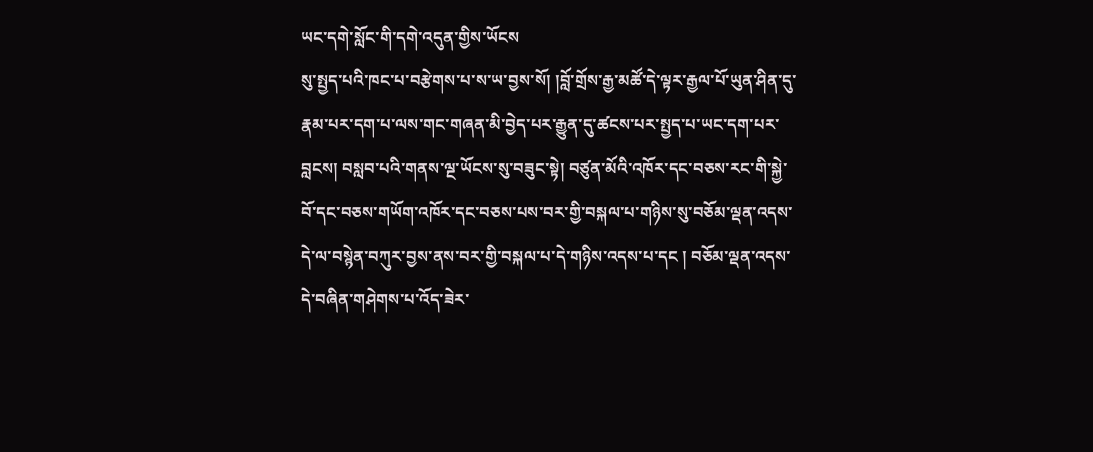ཡང་དགེ་སློང་གི་དགེ་འདུན་གྱིས་ཡོངས
སུ་སྤྱད་པའི་ཁང་པ་བརྩེགས་པ་ས་ཡ་བྱས་སོ། །བློ་གྲོས་རྒྱ་མཚོ་དེ་ལྟར་རྒྱལ་པོ་ཡུན་ཤིན་དུ་རྣམ་པར་དག་པ་ལས་གང་གཞན་མི་བྱེད་པར་རྒྱུན་དུ་ཚངས་པར་སྤྱད་པ་ཡང་དག་པར་བླངས། བསླབ་པའི་གནས་ལྔ་ཡོངས་སུ་བཟུང་སྟེ། བཙུན་མོའི་འཁོར་དང་བཅས་རང་གི་སྐྱེ་བོ་དང་བཅས་གཡོག་འཁོར་དང་བཅས་པས་བར་གྱི་བསྐལ་པ་གཉིས་སུ་བཅོམ་ལྡན་འདས་དེ་ལ་བསྙེན་བཀུར་བྱས་ནས་བར་གྱི་བསྐལ་པ་དེ་གཉིས་འདས་པ་དང ། བཅོམ་ལྡན་འདས་དེ་བཞིན་གཤེགས་པ་འོད་ཟེར་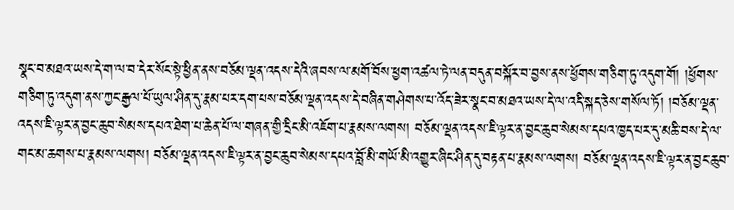སྣང་བ་མཐའ་ཡས་དེ་ག་ལ་བ་དེར་སོང་སྟེ་ཕྱིན་ནས་བཅོམ་ལྡན་འདས་དེའི་ཞབས་ལ་མགོ་བོས་ཕྱག་འཚལ་ཏེ་ལན་བདུན་བསྐོར་བ་བྱས་ནས་ཕྱོགས་གཅིག་ཏུ་འདུག་གོ། །ཕྱོགས་གཅིག་ཏུ་འདུག་ནས་ཀྱང་རྒྱལ་པོ་ཡུལ་ཤིན་དུ་རྣམ་པར་དག་པས་བཅོམ་ལྡན་འདས་དེ་བཞིན་གཤེགས་པ་འོད་ཟེར་སྣང་བ་མཐའ་ཡས་དེ་ལ་འདི་སྐད་ཅེས་གསོལ་ཏོ། །བཅོམ་ལྡན་འདས་ཇི་ལྟར་ན་བྱང་ཆུབ་སེམས་དཔའ་ཐེག་པ་ཆེན་པོ་ལ་གཞན་གྱི་དྲིང་མི་འཇོག་པ་རྣམས་ལགས། བཅོམ་ལྡན་འདས་ཇི་ལྟར་ན་བྱང་ཆུབ་སེམས་དཔའ་ཁྱད་པར་དུ་མཆི་བས་དེ་ལ་གང་མ་ཆགས་པ་རྣམས་ལགས། བཅོམ་ལྡན་འདས་ཇི་ལྟར་ན་བྱང་ཆུབ་སེམས་དཔའ་བློ་མི་གཡོ་མི་འགྱུར་ཞིང་ཤིན་དུ་བརྟན་པ་རྣམས་ལགས། བཅོམ་ལྡན་འདས་ཇི་ལྟར་ན་བྱང་ཆུབ་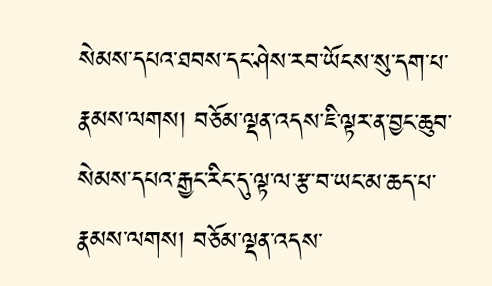སེམས་དཔའ་ཐབས་དང་ཤེས་རབ་ཡོངས་སུ་དག་པ་རྣམས་ལགས། བཅོམ་ལྡན་འདས་ཇི་ལྟར་ན་བྱང་ཆུབ་སེམས་དཔའ་རྒྱང་རིང་དུ་ལྟ་ལ་རྩ་བ་ཡང་མ་ཆད་པ་རྣམས་ལགས། བཅོམ་ལྡན་འདས་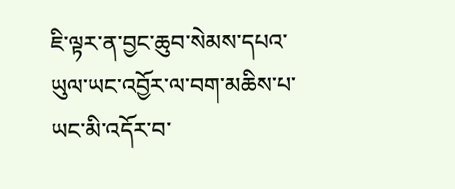ཇི་ལྟར་ན་བྱང་ཆུབ་སེམས་དཔའ་ཡུལ་ཡང་འབྱོར་ལ་བག་མཆིས་པ་ཡང་མི་འདོར་བ་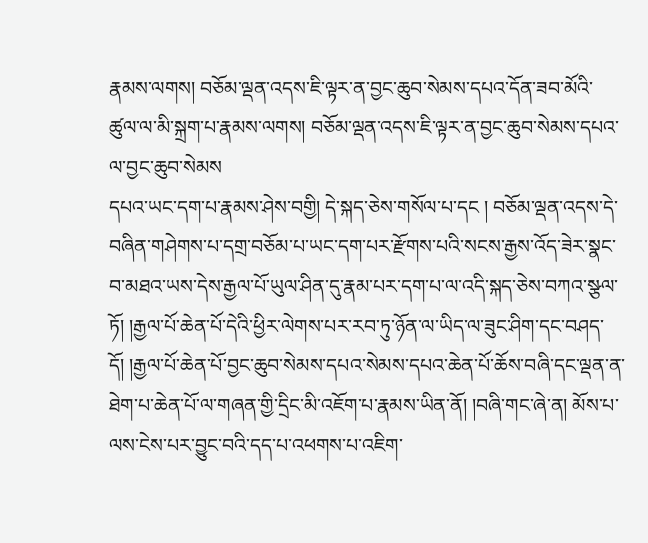རྣམས་ལགས། བཅོམ་ལྡན་འདས་ཇི་ལྟར་ན་བྱང་ཆུབ་སེམས་དཔའ་དོན་ཟབ་མོའི་ཚུལ་ལ་མི་སྐྲག་པ་རྣམས་ལགས། བཅོམ་ལྡན་འདས་ཇི་ལྟར་ན་བྱང་ཆུབ་སེམས་དཔའ་ལ་བྱང་ཆུབ་སེམས
དཔའ་ཡང་དག་པ་རྣམས་ཤེས་བགྱི། དེ་སྐད་ཅེས་གསོལ་པ་དང ། བཅོམ་ལྡན་འདས་དེ་བཞིན་གཤེགས་པ་དགྲ་བཅོམ་པ་ཡང་དག་པར་རྫོགས་པའི་སངས་རྒྱས་འོད་ཟེར་སྣང་བ་མཐའ་ཡས་དེས་རྒྱལ་པོ་ཡུལ་ཤིན་དུ་རྣམ་པར་དག་པ་ལ་འདི་སྐད་ཅེས་བཀའ་སྩལ་ཏོ། །རྒྱལ་པོ་ཆེན་པོ་དེའི་ཕྱིར་ལེགས་པར་རབ་ཏུ་ཉོན་ལ་ཡིད་ལ་ཟུང་ཤིག་དང་བཤད་དོ། །རྒྱལ་པོ་ཆེན་པོ་བྱང་ཆུབ་སེམས་དཔའ་སེམས་དཔའ་ཆེན་པོ་ཆོས་བཞི་དང་ལྡན་ན་ཐེག་པ་ཆེན་པོ་ལ་གཞན་གྱི་དྲིང་མི་འཇོག་པ་རྣམས་ཡིན་ནོ། །བཞི་གང་ཞེ་ན། མོས་པ་ལས་ངེས་པར་བྱུང་བའི་དད་པ་འཕགས་པ་འཇིག་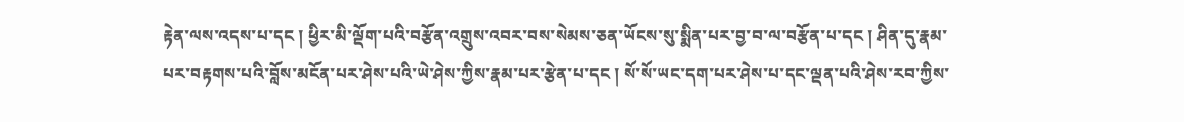རྟེན་ལས་འདས་པ་དང ། ཕྱིར་མི་ལྡོག་པའི་བརྩོན་འགྲུས་འབར་བས་སེམས་ཅན་ཡོངས་སུ་སྨིན་པར་བྱ་བ་ལ་བརྩོན་པ་དང ། ཤིན་དུ་རྣམ་པར་བརྟགས་པའི་བློས་མངོན་པར་ཤེས་པའི་ཡེ་ཤེས་ཀྱིས་རྣམ་པར་རྩེན་པ་དང ། སོ་སོ་ཡང་དག་པར་ཤེས་པ་དང་ལྡན་པའི་ཤེས་རབ་ཀྱིས་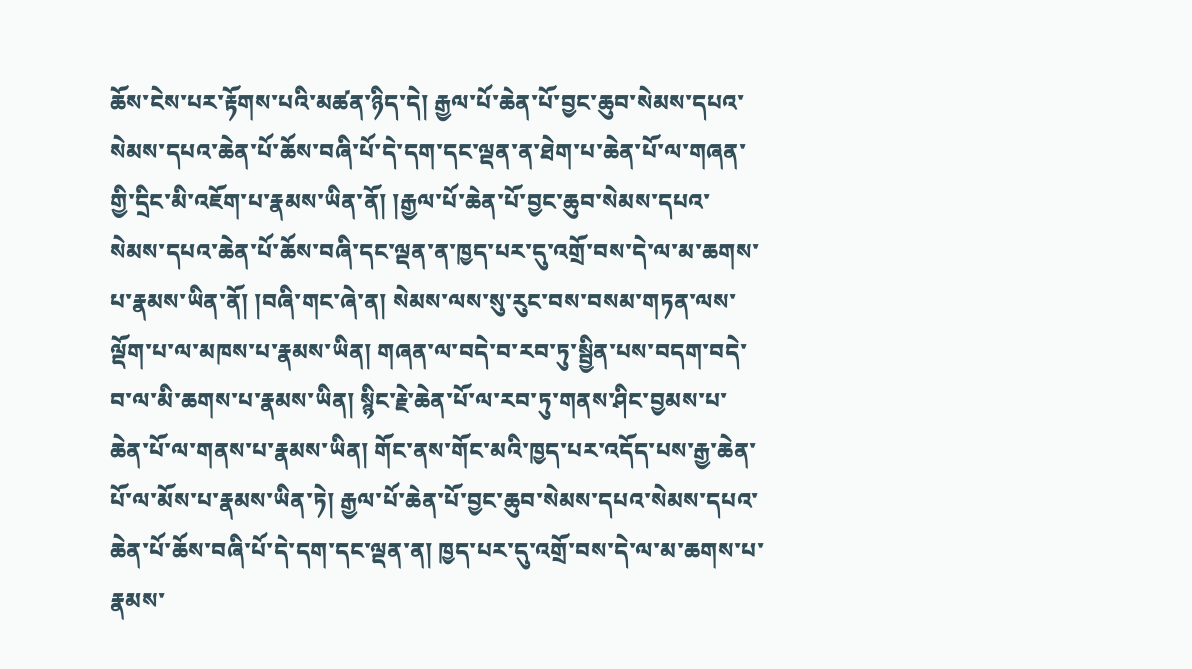ཆོས་ངེས་པར་རྟོགས་པའི་མཚན་ཉིད་དེ། རྒྱལ་པོ་ཆེན་པོ་བྱང་ཆུབ་སེམས་དཔའ་སེམས་དཔའ་ཆེན་པོ་ཆོས་བཞི་པོ་དེ་དག་དང་ལྡན་ན་ཐེག་པ་ཆེན་པོ་ལ་གཞན་གྱི་དྲིང་མི་འཇོག་པ་རྣམས་ཡིན་ནོ། །རྒྱལ་པོ་ཆེན་པོ་བྱང་ཆུབ་སེམས་དཔའ་སེམས་དཔའ་ཆེན་པོ་ཆོས་བཞི་དང་ལྡན་ན་ཁྱད་པར་དུ་འགྲོ་བས་དེ་ལ་མ་ཆགས་པ་རྣམས་ཡིན་ནོ། །བཞི་གང་ཞེ་ན། སེམས་ལས་སུ་རུང་བས་བསམ་གཏན་ལས་ལྡོག་པ་ལ་མཁས་པ་རྣམས་ཡིན། གཞན་ལ་བདེ་བ་རབ་ཏུ་སྦྱིན་པས་བདག་བདེ་བ་ལ་མི་ཆགས་པ་རྣམས་ཡིན། སྙིང་རྗེ་ཆེན་པོ་ལ་རབ་ཏུ་གནས་ཤིང་བྱམས་པ་ཆེན་པོ་ལ་གནས་པ་རྣམས་ཡིན། གོང་ནས་གོང་མའི་ཁྱད་པར་འདོད་པས་རྒྱ་ཆེན་པོ་ལ་མོས་པ་རྣམས་ཡིན་ཏེ། རྒྱལ་པོ་ཆེན་པོ་བྱང་ཆུབ་སེམས་དཔའ་སེམས་དཔའ་ཆེན་པོ་ཆོས་བཞི་པོ་དེ་དག་དང་ལྡན་ན། ཁྱད་པར་དུ་འགྲོ་བས་དེ་ལ་མ་ཆགས་པ་རྣམས་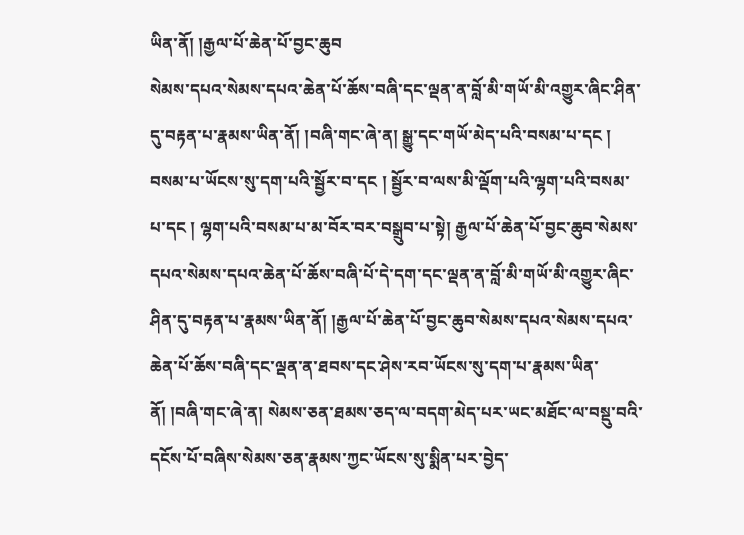ཡིན་ནོ། །རྒྱལ་པོ་ཆེན་པོ་བྱང་ཆུབ
སེམས་དཔའ་སེམས་དཔའ་ཆེན་པོ་ཆོས་བཞི་དང་ལྡན་ན་བློ་མི་གཡོ་མི་འགྱུར་ཞིང་ཤིན་དུ་བརྟན་པ་རྣམས་ཡིན་ནོ། །བཞི་གང་ཞེ་ན། སྒྱུ་དང་གཡོ་མེད་པའི་བསམ་པ་དང ། བསམ་པ་ཡོངས་སུ་དག་པའི་སྦྱོར་བ་དང ། སྦྱོར་བ་ལས་མི་ལྡོག་པའི་ལྷག་པའི་བསམ་པ་དང ། ལྷག་པའི་བསམ་པ་མ་བོར་བར་བསྒྲུབ་པ་སྟེ། རྒྱལ་པོ་ཆེན་པོ་བྱང་ཆུབ་སེམས་དཔའ་སེམས་དཔའ་ཆེན་པོ་ཆོས་བཞི་པོ་དེ་དག་དང་ལྡན་ན་བློ་མི་གཡོ་མི་འགྱུར་ཞིང་ཤིན་དུ་བརྟན་པ་རྣམས་ཡིན་ནོ། །རྒྱལ་པོ་ཆེན་པོ་བྱང་ཆུབ་སེམས་དཔའ་སེམས་དཔའ་ཆེན་པོ་ཆོས་བཞི་དང་ལྡན་ན་ཐབས་དང་ཤེས་རབ་ཡོངས་སུ་དག་པ་རྣམས་ཡིན་ནོ། །བཞི་གང་ཞེ་ན། སེམས་ཅན་ཐམས་ཅད་ལ་བདག་མེད་པར་ཡང་མཐོང་ལ་བསྡུ་བའི་དངོས་པོ་བཞིས་སེམས་ཅན་རྣམས་ཀྱང་ཡོངས་སུ་སྨིན་པར་བྱེད་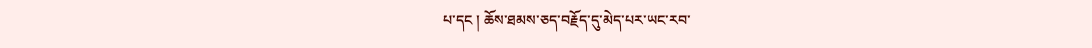པ་དང ། ཆོས་ཐམས་ཅད་བརྗོད་དུ་མེད་པར་ཡང་རབ་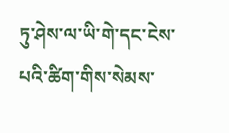ཏུ་ཤེས་ལ་ཡི་གེ་དང་ངེས་པའི་ཚིག་གིས་སེམས་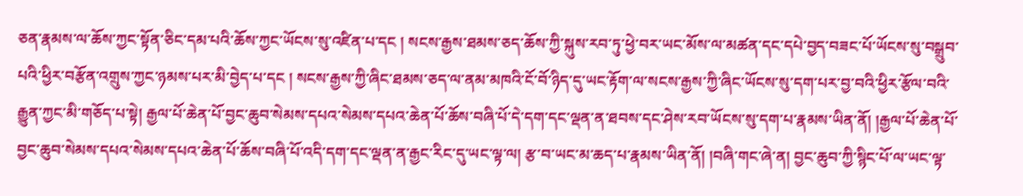ཅན་རྣམས་ལ་ཆོས་ཀྱང་སྟོན་ཅིང་དམ་པའི་ཆོས་ཀྱང་ཡོངས་སུ་འཛིན་པ་དང ། སངས་རྒྱས་ཐམས་ཅད་ཆོས་ཀྱི་སྐུས་རབ་ཏུ་ཕྱེ་བར་ཡང་མོས་ལ་མཚན་དང་དཔེ་བྱད་བཟང་པོ་ཡོངས་སུ་བསྒྲུབ་པའི་ཕྱིར་བརྩོན་འགྲུས་ཀྱང་ཉམས་པར་མི་བྱེད་པ་དང ། སངས་རྒྱས་ཀྱི་ཞིང་ཐམས་ཅད་ལ་ནམ་མཁའི་ངོ་བོ་ཉིད་དུ་ཡང་རྟོག་ལ་སངས་རྒྱས་ཀྱི་ཞིང་ཡོངས་སུ་དག་པར་བྱ་བའི་ཕྱིར་རྩོལ་བའི་རྒྱུན་ཀྱང་མི་གཅོད་པ་སྟེ། རྒྱལ་པོ་ཆེན་པོ་བྱང་ཆུབ་སེམས་དཔའ་སེམས་དཔའ་ཆེན་པོ་ཆོས་བཞི་པོ་དེ་དག་དང་ལྡན་ན་ཐབས་དང་ཤེས་རབ་ཡོངས་སུ་དག་པ་རྣམས་ཡིན་ནོ། །རྒྱལ་པོ་ཆེན་པོ་བྱང་ཆུབ་སེམས་དཔའ་སེམས་དཔའ་ཆེན་པོ་ཆོས་བཞི་པོ་འདི་དག་དང་ལྡན་ན་རྒྱང་རིང་དུ་ཡང་ལྟ་ལ། རྩ་བ་ཡང་མ་ཆད་པ་རྣམས་ཡིན་ནོ། །བཞི་གང་ཞེ་ན། བྱང་ཆུབ་ཀྱི་སྙིང་པོ་ལ་ཡང་ལྟ་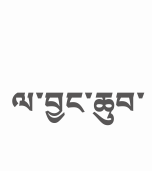ལ་བྱང་ཆུབ་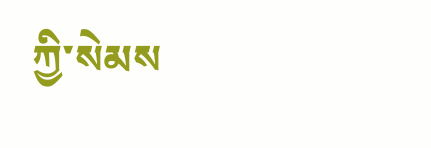ཀྱི་སེམས